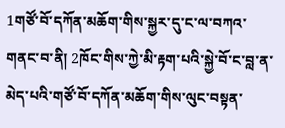1གཙོ་བོ་དཀོན་མཆོག་གིས་སྐྱར་དུ་ང་ལ་བཀའ་གནང་བ་ནི། 2ཁོང་གིས་ཀྱེ་མི་རྟག་པའི་སྐྱེ་བོ་ང་བླ་ན་མེད་པའི་གཙོ་བོ་དཀོན་མཆོག་གིས་ལུང་བསྟན་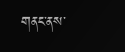གནང་ནས་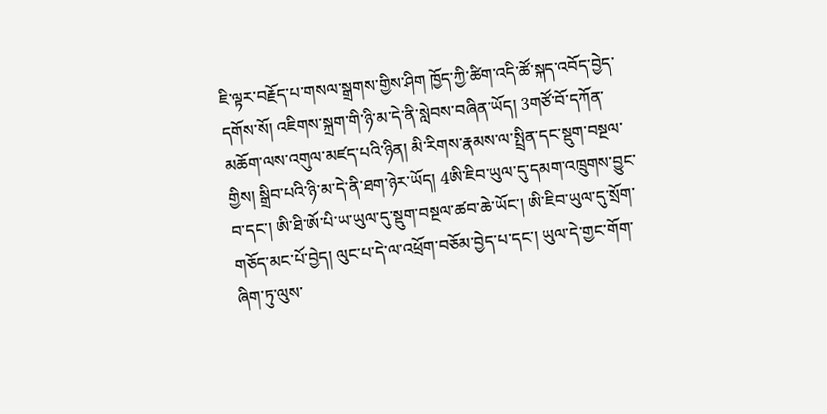ཇི་ལྟར་བརྗོད་པ་གསལ་སྒྲགས་གྱིས་ཤིག ཁྱོད་ཀྱི་ཚིག་འདི་ཚོ་སྐད་འབོད་བྱེད་དགོས་སོ། འཇིགས་སྐྲག་གི་ཉི་མ་དེ་ནི་སླེབས་བཞིན་ཡོད། 3གཙོ་བོ་དཀོན་མཆོག་ལས་འགུལ་མཛད་པའི་ཉིན། མི་རིགས་རྣམས་ལ་སྤྲིན་དང་སྡུག་བསྔལ་གྱིས། སྒྲིབ་པའི་ཉི་མ་དེ་ནི་ཐག་ཉེར་ཡོད། 4ཨི་ཇིབ་ཡུལ་དུ་དམག་འཁྲུགས་བྱུང་བ་དང་། ཨི་ཐི་ཨོ་པི་ཡ་ཡུལ་དུ་སྡུག་བསྔལ་ཚབ་ཆེ་ཡོང་། ཨི་ཇིབ་ཡུལ་དུ་སྲོག་གཅོད་མང་པོ་བྱེད། ལུང་པ་དེ་ལ་འཕྲོག་བཅོམ་བྱེད་པ་དང་། ཡུལ་དེ་གྱང་གོག་ཞིག་ཏུ་ལུས་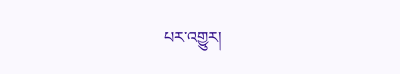པར་འགྱུར།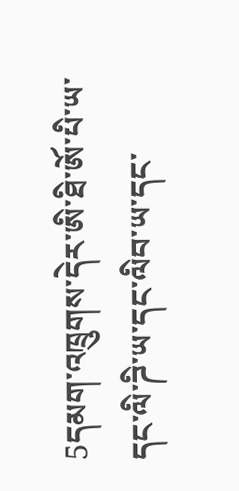5དམག་འཁྲུགས་དེར་ཨི་ཐི་ཨོ་པི་ཡ་དང་ལི་ཌི་ཡ་དང་ལིབ་ཡ་དང་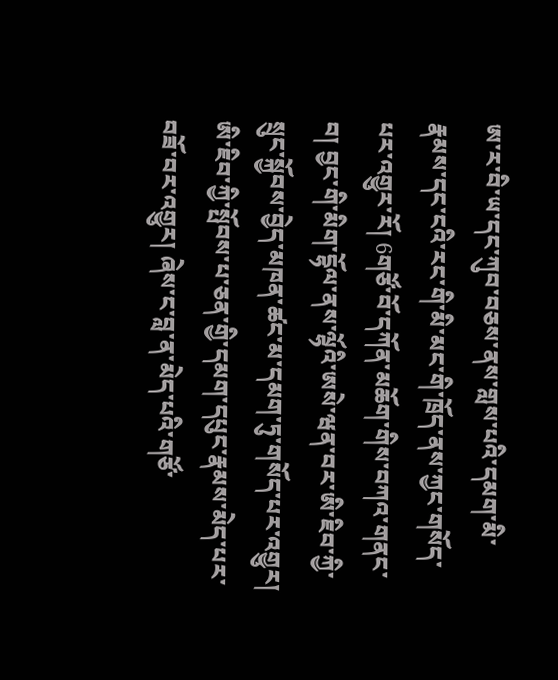ཨ་ར་བི་ཡ་དང་ཀུབ་བཅས་ནས་གླས་པའི་དམག་མི་རྣམས་དང་ངའི་རང་གི་མི་མང་གི་ཁྲོད་ནས་ཀྱང་གསོད་པར་འགྱུར་རོ། 6གཙོ་བོ་དཀོན་མཆོག་གིས་བཀའ་གནང་བ། བྱང་གི་མིག་དྷོལ་ནས་ལྷོའི་ཨསེ་ཝན་བར་ཨི་ཇིབ་ཀྱི་སྲུང་སྐྱོབས་བྱེད་མཁན་ཚང་མ་དམག་ཏུ་གསོད་པར་འགྱུར། ཨི་ཇིབ་ཀྱི་སྤོབས་པ་ཅན་གྱི་དམག་དཔུང་རྣམས་མེད་པར་བཟོ་བར་འགྱུར། ཞེས་ང་བླ་ན་མེད་པའི་གཙོ་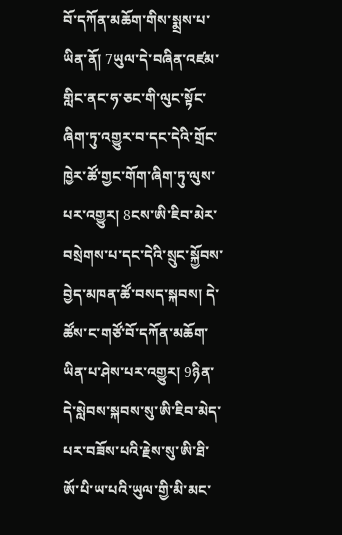བོ་དཀོན་མཆོག་གིས་སྨྲས་པ་ཡིན་ནོ། 7ཡུལ་དེ་བཞིན་འཛམ་གླིང་ནང་ཧ་ཅང་གི་ལུང་སྟོང་ཞིག་ཏུ་འགྱུར་བ་དང་དེའི་གྲོང་ཁྱེར་ཚོ་གྱང་གོག་ཞིག་ཏུ་ལུས་པར་འགྱུར། 8ངས་ཨི་ཇིབ་མེར་བསྲེགས་པ་དང་དེའི་སྲུང་སྐྱོབས་བྱེད་མཁན་ཚོ་བསད་སྐབས། དེ་ཚོས་ང་གཙོ་བོ་དཀོན་མཆོག་ཡིན་པ་ཤེས་པར་འགྱུར། 9ཉིན་དེ་སླེབས་སྐབས་སུ་ཨི་ཇིབ་མེད་པར་བཟོས་པའི་རྗེས་སུ་ཨི་ཐི་ཨོ་པི་ཡ་པའི་ཡུལ་གྱི་མི་མང་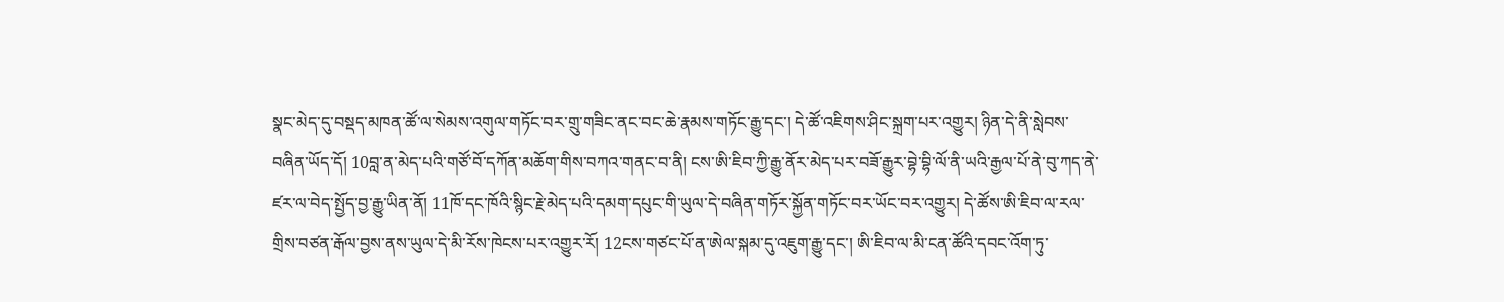སྣང་མེད་དུ་བསྡད་མཁན་ཚོ་ལ་སེམས་འགུལ་གཏོང་བར་གྲུ་གཟིང་ནང་བང་ཆེ་རྣམས་གཏོང་རྒྱུ་དང་། དེ་ཚོ་འཇིགས་ཤིང་སྐྲག་པར་འགྱུར། ཉིན་དེ་ནི་སླེབས་བཞིན་ཡོད་དོ། 10བླ་ན་མེད་པའི་གཙོ་བོ་དཀོན་མཆོག་གིས་བཀའ་གནང་བ་ནི། ངས་ཨི་ཇིབ་ཀྱི་རྒྱུ་ནོར་མེད་པར་བཟོ་རྒྱུར་བྷེ་བྷི་ལོ་ནི་ཡའི་རྒྱལ་པོ་ནེ་བུ་ཀད་ནེ་ཛར་ལ་བེད་སྤྱོད་བྱ་རྒྱུ་ཡིན་ནོ། 11ཁོ་དང་ཁོའི་སྙིང་རྗེ་མེད་པའི་དམག་དཔུང་གི་ཡུལ་དེ་བཞིན་གཏོར་སྐྱོན་གཏོང་བར་ཡོང་བར་འགྱུར། དེ་ཚོས་ཨི་ཇིབ་ལ་རལ་གྲིས་བཙན་རྒོལ་བྱས་ནས་ཡུལ་དེ་མི་རོས་ཁེངས་པར་འགྱུར་རོ། 12ངས་གཙང་པོ་ན་ཨེལ་སྐམ་དུ་འཇུག་རྒྱུ་དང་། ཨི་ཇིབ་ལ་མི་ངན་ཚོའི་དབང་འོག་ཏུ་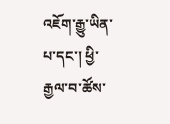འཇོག་རྒྱུ་ཡིན་པ་དང་། ཕྱི་རྒྱལ་བ་ཚོས་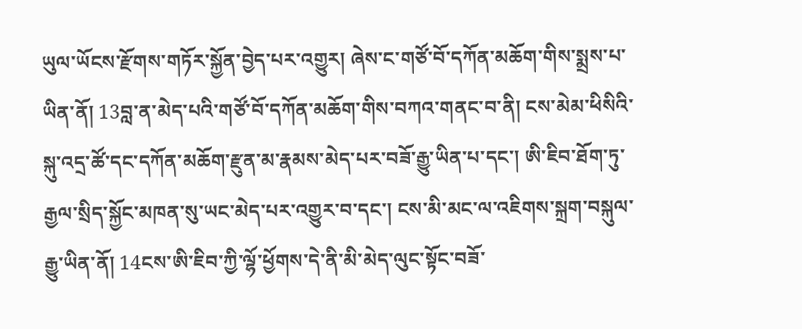ཡུལ་ཡོངས་རྫོགས་གཏོར་སྐྱོན་བྱེད་པར་འགྱུར། ཞེས་ང་གཙོ་བོ་དཀོན་མཆོག་གིས་སྨྲས་པ་ཡིན་ནོ། 13བླ་ན་མེད་པའི་གཙོ་བོ་དཀོན་མཆོག་གིས་བཀའ་གནང་བ་ནི། ངས་མེམ་ཕིསིའི་སྐུ་འདྲ་ཚོ་དང་དཀོན་མཆོག་རྫུན་མ་རྣམས་མེད་པར་བཟོ་རྒྱུ་ཡིན་པ་དང་། ཨི་ཇིབ་ཐོག་ཏུ་རྒྱལ་སྲིད་སྐྱོང་མཁན་སུ་ཡང་མེད་པར་འགྱུར་བ་དང་། ངས་མི་མང་ལ་འཇིགས་སྐྲག་བསྐུལ་རྒྱུ་ཡིན་ནོ། 14ངས་ཨི་ཇིབ་ཀྱི་ལྷོ་ཕྱོགས་དེ་ནི་མི་མེད་ལུང་སྟོང་བཟོ་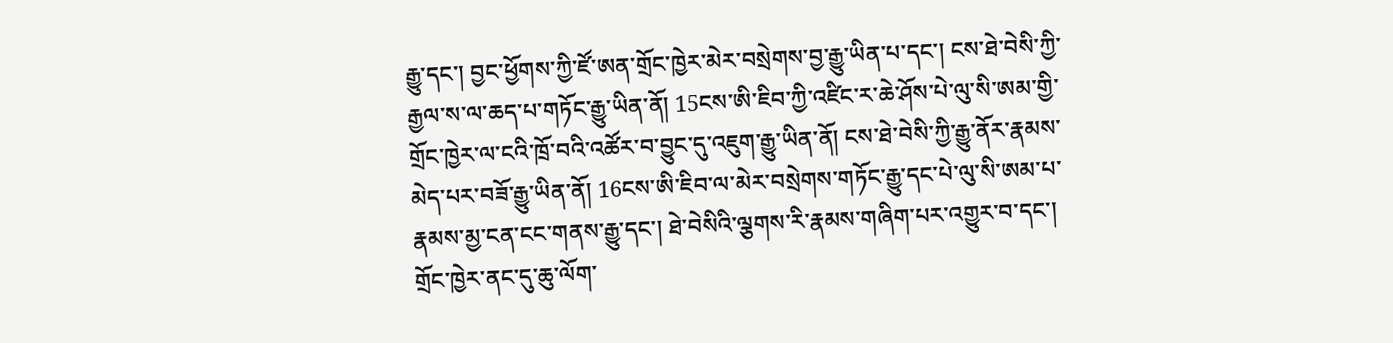རྒྱུ་དང་། བྱང་ཕྱོགས་ཀྱི་ཛོ་ཨན་གྲོང་ཁྱེར་མེར་བསྲེགས་བྱ་རྒྱུ་ཡིན་པ་དང་། ངས་ཐེ་བེསི་ཀྱི་རྒྱལ་ས་ལ་ཆད་པ་གཏོང་རྒྱུ་ཡིན་ནོ། 15ངས་ཨི་ཇིབ་ཀྱི་འཛིང་ར་ཆེ་ཤོས་པེ་ལུ་སི་ཨམ་གྱི་གྲོང་ཁྱེར་ལ་ངའི་ཁྲོ་བའི་འཚོར་བ་བྱུང་དུ་འཇུག་རྒྱུ་ཡིན་ནོ། ངས་ཐེ་བེསི་ཀྱི་རྒྱུ་ནོར་རྣམས་མེད་པར་བཟོ་རྒྱུ་ཡིན་ནོ། 16ངས་ཨི་ཇིབ་ལ་མེར་བསྲེགས་གཏོང་རྒྱུ་དང་པེ་ལུ་སི་ཨམ་པ་རྣམས་མྱ་ངན་ངང་གནས་རྒྱུ་དང་། ཐེ་བེསིའི་ལྕགས་རི་རྣམས་གཞིག་པར་འགྱུར་བ་དང་། གྲོང་ཁྱེར་ནང་དུ་ཆུ་ལོག་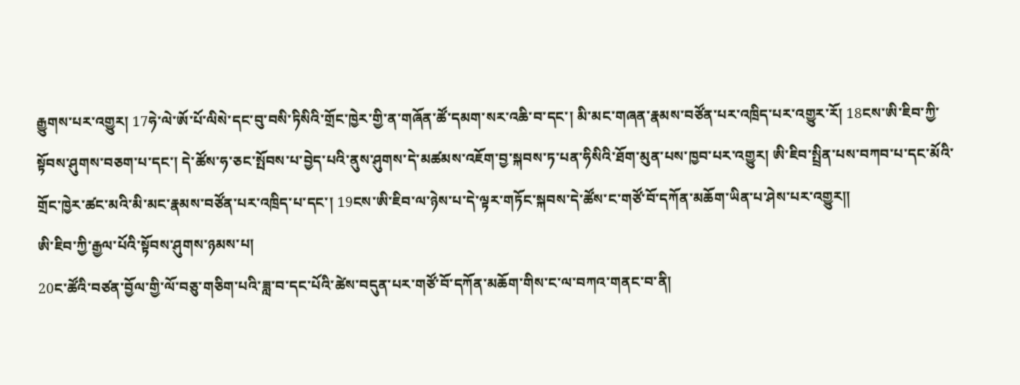རྒྱུགས་པར་འགྱུར། 17ཧེ་ལེ་ཨོ་པོ་ལིསེ་དང་བུ་བསི་ཏིསིའི་གྲོང་ཁྱེར་གྱི་ན་གཞོན་ཚོ་དམག་སར་འཆི་བ་དང་། མི་མང་གཞན་རྣམས་བཙོན་པར་འཁྲིད་པར་འགྱུར་རོ། 18ངས་ཨི་ཇིབ་ཀྱི་སྟོབས་ཤུགས་བཅག་པ་དང་། དེ་ཚོས་ཧ་ཅང་སྤོབས་པ་བྱེད་པའི་ནུས་ཤུགས་དེ་མཚམས་འཇོག་བྱ་སྐབས་ཏ་པན་ཧིསིའི་ཐོག་མུན་པས་ཁྱབ་པར་འགྱུར། ཨི་ཇིབ་སྤྲིན་པས་བཀབ་པ་དང་མོའི་གྲོང་ཁྱེར་ཚང་མའི་མི་མང་རྣམས་བཙོན་པར་འཁྲིད་པ་དང་། 19ངས་ཨི་ཇིབ་ལ་ཉེས་པ་དེ་ལྟར་གཏོང་སྐབས་དེ་ཚོས་ང་གཙོ་བོ་དཀོན་མཆོག་ཡིན་པ་ཤེས་པར་འགྱུར༎
ཨི་ཇིབ་ཀྱི་རྒྱལ་པོའི་སྟོབས་ཤུགས་ཉམས་པ།
20ང་ཚོའི་བཙན་བྱོལ་གྱི་ལོ་བཅུ་གཅིག་པའི་ཟླ་བ་དང་པོའི་ཚེས་བདུན་པར་གཙོ་བོ་དཀོན་མཆོག་གིས་ང་ལ་བཀའ་གནང་བ་ནི།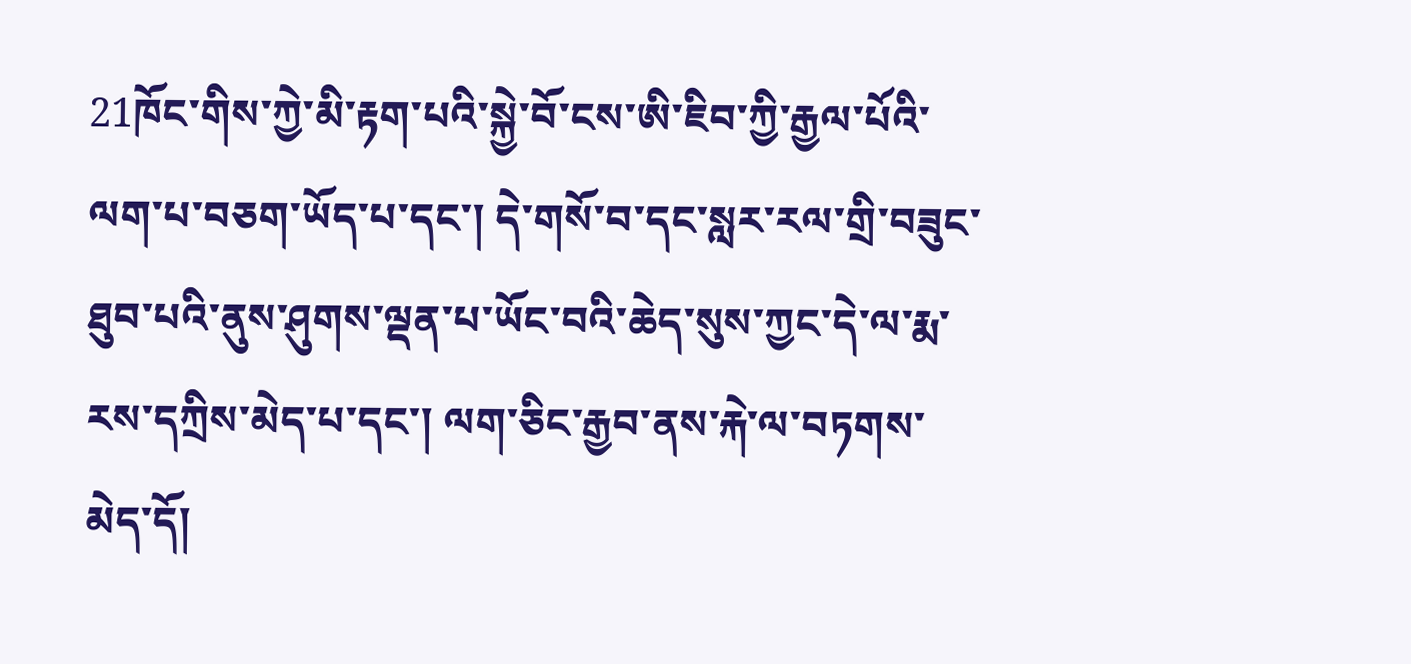21ཁོང་གིས་ཀྱེ་མི་རྟག་པའི་སྐྱེ་བོ་ངས་ཨི་ཇིབ་ཀྱི་རྒྱལ་པོའི་ལག་པ་བཅག་ཡོད་པ་དང་། དེ་གསོ་བ་དང་སླར་རལ་གྲི་བཟུང་ཐུབ་པའི་ནུས་ཤུགས་ལྡན་པ་ཡོང་བའི་ཆེད་སུས་ཀྱང་དེ་ལ་རྨ་རས་དཀྲིས་མེད་པ་དང་། ལག་ཅིང་རྒྱབ་ནས་རྐེ་ལ་བཏགས་མེད་དོ།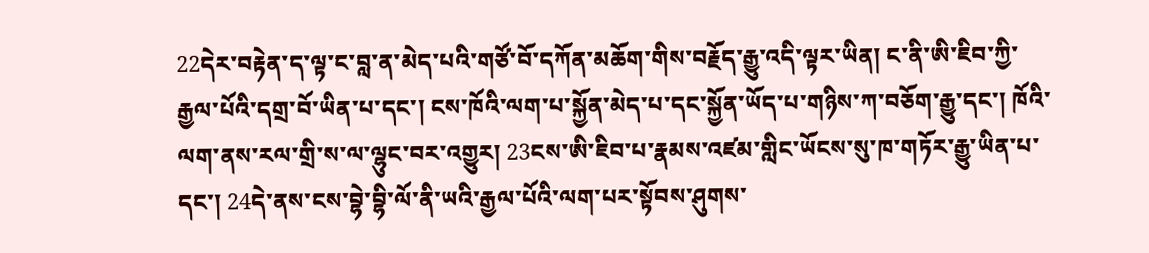22དེར་བརྟེན་ད་ལྟ་ང་བླ་ན་མེད་པའི་གཙོ་བོ་དཀོན་མཆོག་གིས་བརྗོད་རྒྱུ་འདི་ལྟར་ཡིན། ང་ནི་ཨི་ཇིབ་ཀྱི་རྒྱལ་པོའི་དགྲ་བོ་ཡིན་པ་དང་། ངས་ཁོའི་ལག་པ་སྐྱོན་མེད་པ་དང་སྐྱོན་ཡོད་པ་གཉིས་ཀ་བཅོག་རྒྱུ་དང་། ཁོའི་ལག་ནས་རལ་གྲི་ས་ལ་ལྷུང་བར་འགྱུར། 23ངས་ཨི་ཇིབ་པ་རྣམས་འཛམ་གླིང་ཡོངས་སུ་ཁ་གཏོར་རྒྱུ་ཡིན་པ་དང་། 24དེ་ནས་ངས་བྷེ་བྷི་ལོ་ནི་ཡའི་རྒྱལ་པོའི་ལག་པར་སྟོབས་ཤུགས་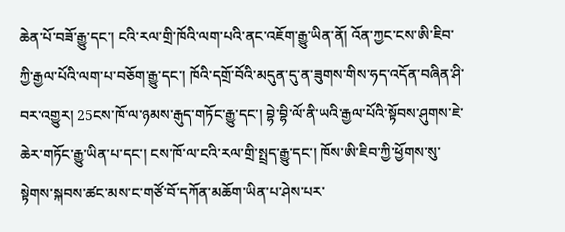ཆེན་པོ་བཟོ་རྒྱུ་དང་། ངའི་རལ་གྲི་ཁོའི་ལག་པའི་ནང་འཇོག་རྒྱུ་ཡིན་ནོ། འོན་ཀྱང་ངས་ཨི་ཇིབ་ཀྱི་རྒྱལ་པོའི་ལག་པ་བཅོག་རྒྱུ་དང་། ཁོའི་དགྲོ་བོའི་མདུན་དུ་ན་ཟུགས་གིས་ཧད་འདོན་བཞིན་ཤི་བར་འགྱུར། 25ངས་ཁོ་ལ་ཉམས་རྒུད་གཏོང་རྒྱུ་དང་། བྷེ་བྷི་ལོ་ནི་ཡའི་རྒྱལ་པོའི་སྟོབས་ཤུགས་ཇེ་ཆེར་གཏོང་རྒྱུ་ཡིན་པ་དང་། ངས་ཁོ་ལ་ངའི་རལ་གྲི་སྤྲད་རྒྱུ་དང་། ཁོས་ཨི་ཇིབ་ཀྱི་ཕྱོགས་སུ་སྟེགས་སྐབས་ཚང་མས་ང་གཙོ་བོ་དཀོན་མཆོག་ཡིན་པ་ཤེས་པར་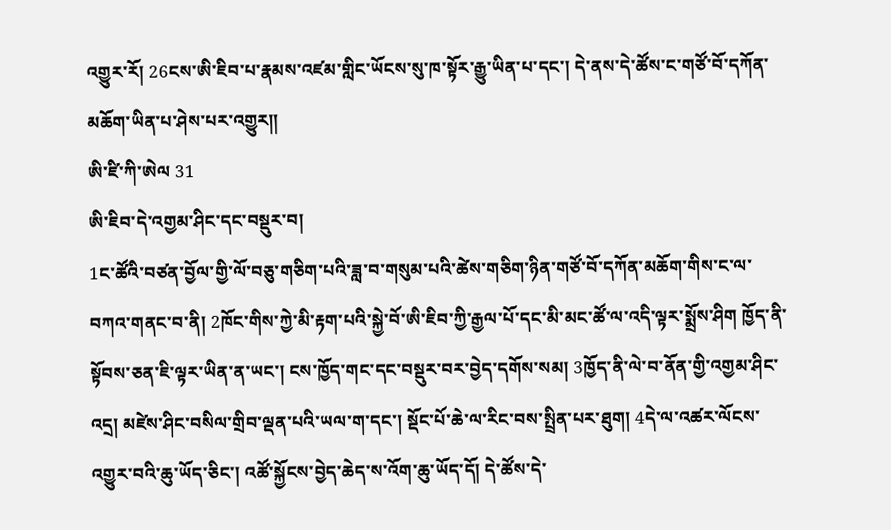འགྱུར་རོ། 26ངས་ཨི་ཇིབ་པ་རྣམས་འཛམ་གླིང་ཡོངས་སུ་ཁ་སྟོར་རྒྱུ་ཡིན་པ་དང་། དེ་ནས་དེ་ཚོས་ང་གཙོ་བོ་དཀོན་མཆོག་ཡིན་པ་ཤེས་པར་འགྱུར༎
ཨི་ཛི་ཀི་ཨེལ 31
ཨི་ཇིབ་དེ་འགྱམ་ཤིང་དང་བསྡུར་བ།
1ང་ཚོའི་བཙན་བྱོལ་གྱི་ལོ་བཅུ་གཅིག་པའི་ཟླ་བ་གསུམ་པའི་ཚེས་གཅིག་ཉིན་གཙོ་བོ་དཀོན་མཆོག་གིས་ང་ལ་བཀའ་གནང་བ་ནི། 2ཁོང་གིས་ཀྱེ་མི་རྟག་པའི་སྐྱེ་བོ་ཨི་ཇིབ་ཀྱི་རྒྱལ་པོ་དང་མི་མང་ཚོ་ལ་འདི་ལྟར་སྨྲོས་ཤིག ཁྱོད་ནི་སྟོབས་ཅན་ཇི་ལྟར་ཡིན་ན་ཡང་། ངས་ཁྱོད་གང་དང་བསྡུར་བར་བྱེད་དགོས་སམ། 3ཁྱོད་ནི་ལེ་བ་ནོན་གྱི་འགྱམ་ཤིང་འདྲ། མཛེས་ཤིང་བསིལ་གྲིབ་ལྡན་པའི་ཡལ་ག་དང་། སྡོང་པོ་ཆེ་ལ་རིང་བས་སྤྲིན་པར་ཐུག། 4དེ་ལ་འཚར་ལོངས་འགྱུར་བའི་ཆུ་ཡོད་ཅིང་། འཚོ་སྐྱོངས་བྱེད་ཆེད་ས་འོག་ཆུ་ཡོད་དོ། དེ་ཚོས་དེ་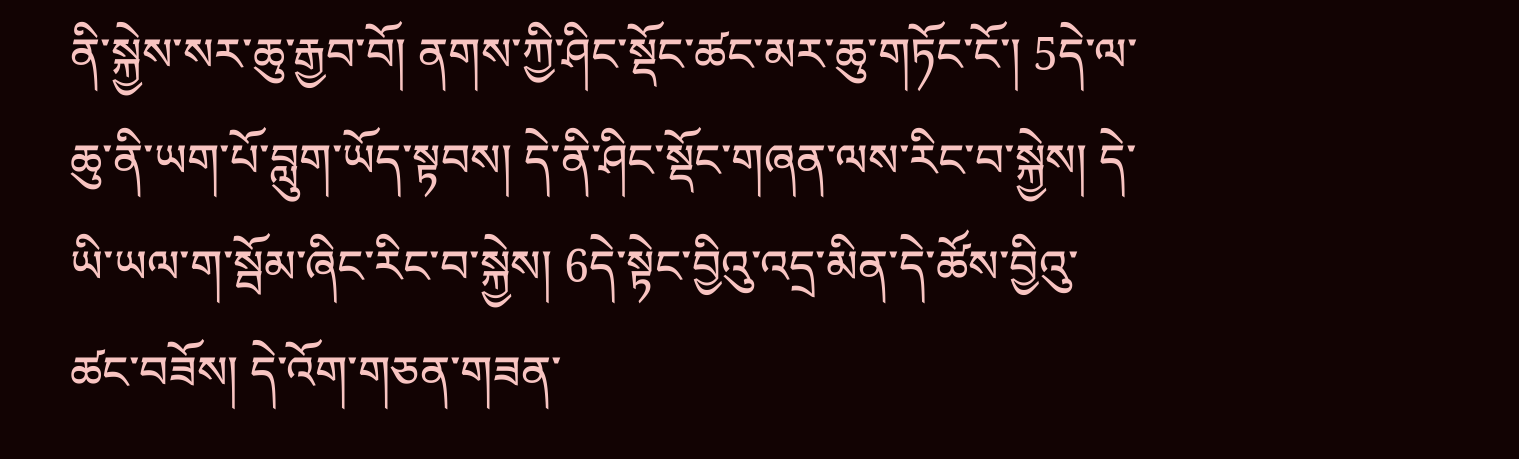ནི་སྐྱེས་སར་ཆུ་རྒྱབ་བོ། ནགས་ཀྱི་ཤིང་སྡོང་ཚང་མར་ཆུ་གཏོང་ངོ་། 5དེ་ལ་ཆུ་ནི་ཡག་པོ་བླུག་ཡོད་སྟབས། དེ་ནི་ཤིང་སྡོང་གཞན་ལས་རིང་བ་སྐྱེས། དེ་ཡི་ཡལ་ག་སྦོམ་ཞིང་རིང་བ་སྐྱེས། 6དེ་སྟེང་བྱིའུ་འདྲ་མིན་དེ་ཚོས་བྱིའུ་ཚང་བཟོས། དེ་འོག་གཅན་གཟན་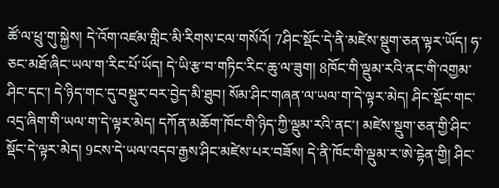ཚོ་ལ་ཕྲུ་གུ་སྐྱེས། དེ་འོག་འཛམ་གླིང་མི་རིགས་ངལ་གསོའོ། 7ཤིང་སྡོང་དེ་ནི་མཛེས་སྡུག་ཅན་ལྟར་ཡོད། ཧ་ཅང་མཐོ་ཞིང་ཡལ་ག་རིང་པོ་ཡོད། དེ་ཡི་རྩ་བ་གཏིང་རིང་ཆུ་ལ་ཟུག། 8ཁོང་གི་ལྡུམ་རའི་ནང་གི་འགྱམ་ཤིང་དང་། དེ་ཉིད་གང་དུ་བསྡུར་བར་བྱེད་མི་ཐུབ། སོམ་ཤིང་གཞན་ལ་ཡལ་ག་དེ་ལྟར་མེད། ཤིང་སྡོང་གང་འདྲ་ཞིག་གི་ཡལ་ག་དེ་ལྟར་མེད། དཀོན་མཆོག་ཁོང་གི་ཉིད་ཀྱི་ལྡུམ་རའི་ནང་། མཛེས་སྡུག་ཅན་གྱི་ཤིང་སྡོང་དེ་ལྟར་མེད། 9ངས་དེ་ཡལ་འདབ་རྒྱས་ཤིང་མཛེས་པར་བཟོས། དེ་ནི་ཁོང་གི་ལྡུམ་ར་ཨེ་དྷེན་གྱི། ཤིང་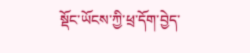སྡོང་ཡོངས་ཀྱི་ཕྲ་དོག་བྱེད་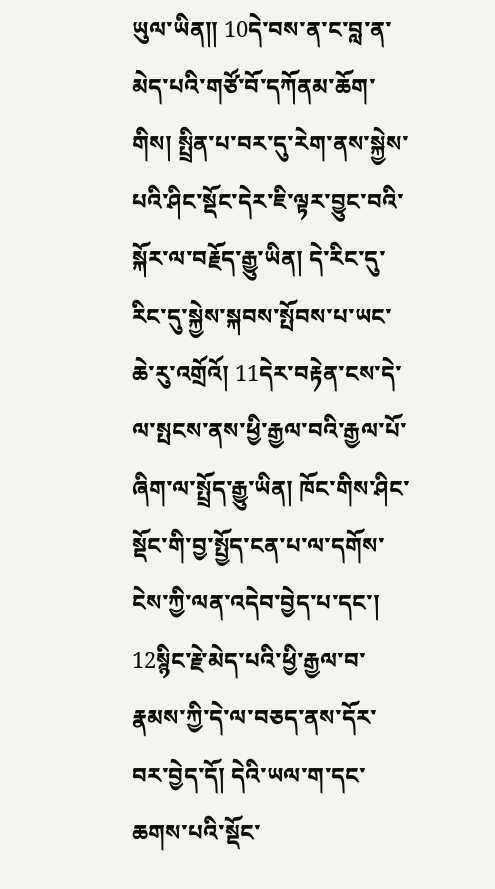ཡུལ་ཡིན༎ 10དེ་བས་ན་ང་བླ་ན་མེད་པའི་གཙོ་བོ་དཀོནམ་ཆོག་གིས། སྤྲིན་པ་བར་དུ་རེག་ནས་སྐྱེས་པའི་ཤིང་སྡོང་དེར་ཇི་ལྟར་བྱུང་བའི་སྐོར་ལ་བརྗོད་རྒྱུ་ཡིན། དེ་རིང་དུ་རིང་དུ་སྐྱེས་སྐབས་སྤོབས་པ་ཡང་ཆེ་རུ་འགྲོའོ། 11དེར་བརྟེན་ངས་དེ་ལ་སྤངས་ནས་ཕྱི་རྒྱལ་བའི་རྒྱལ་པོ་ཞིག་ལ་སྤྲོད་རྒྱུ་ཡིན། ཁོང་གིས་ཤིང་སྡོང་གི་བྱ་སྤྱོད་ངན་པ་ལ་དགོས་ངེས་ཀྱི་ལན་འདེབ་བྱེད་པ་དང་། 12སྙིང་རྗེ་མེད་པའི་ཕྱི་རྒྱལ་བ་རྣམས་ཀྱི་དེ་ལ་བཅད་ནས་དོར་བར་བྱེད་དོ། དེའི་ཡལ་ག་དང་ཆགས་པའི་སྡོང་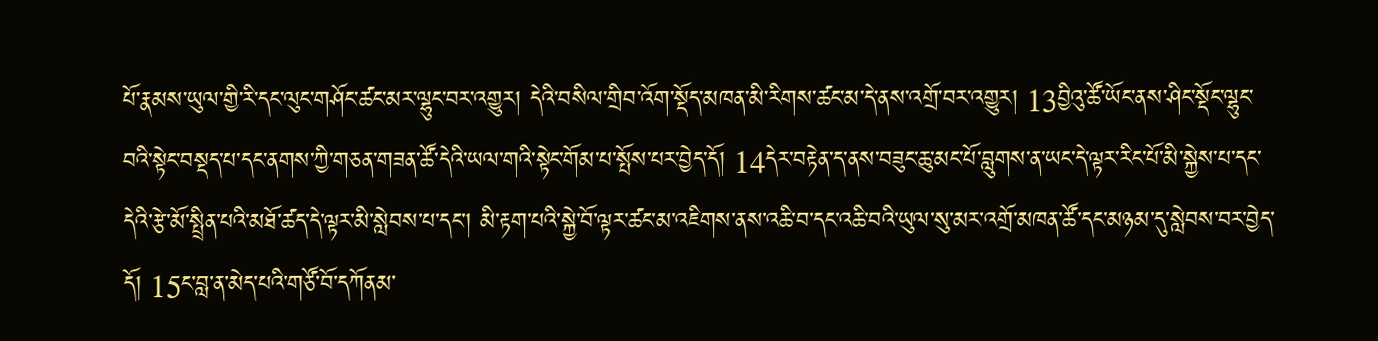པོ་རྣམས་ཡུལ་གྱི་རི་དང་ལུང་གཤོང་ཚང་མར་ལྷུང་བར་འགྱུར། དེའི་བསིལ་གྲིབ་འོག་སྡོད་མཁན་མི་རིགས་ཚང་མ་དེ་ནས་འགྲོ་བར་འགྱུར། 13བྱིའུ་ཚོ་ཡོང་ནས་ཤིང་སྡོང་ལྷུང་བའི་སྟེང་བསྡད་པ་དང་ནགས་ཀྱི་གཅན་གཟན་ཚོ་དེའི་ཡལ་གའི་སྟེང་གོམ་པ་སྤོས་པར་བྱེད་དོ། 14དེར་བརྟེན་ད་ནས་བཟུང་ཆུ་མང་པོ་བླུགས་ན་ཡང་དེ་ལྟར་རིང་པོ་མི་སྐྱེས་པ་དང་དེའི་རྩེ་མོ་སྤྲིན་པའི་མཐོ་ཚད་དེ་ལྟར་མི་སླེབས་པ་དང་། མི་རྟག་པའི་སྐྱེ་བོ་ལྟར་ཚང་མ་འཇིགས་ནས་འཆི་བ་དང་འཆི་བའི་ཡུལ་སུ་མར་འགྲོ་མཁན་ཚོ་དང་མཉམ་དུ་སླེབས་བར་བྱེད་དོ། 15ང་བླ་ན་མེད་པའི་གཙོ་བོ་དཀོནམ་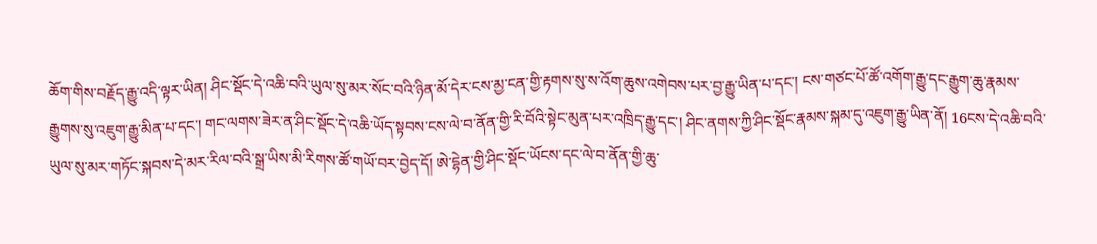ཆོག་གིས་བརྗོད་རྒྱུ་འདི་ལྟར་ཡིན། ཤིང་སྡོང་དེ་འཆི་བའི་ཡུལ་སུ་མར་སོང་བའི་ཉིན་མོ་དེར་ངས་མྱ་ངན་གྱི་རྟགས་སུ་ས་འོག་ཆུས་འགེབས་པར་བྱ་རྒྱུ་ཡིན་པ་དང་། ངས་གཙང་པོ་ཚོ་འགོག་རྒྱུ་དང་རྒྱུག་ཆུ་རྣམས་རྒྱུགས་སུ་འཇུག་རྒྱུ་མིན་པ་དང་། གང་ལགས་ཟེར་ན་ཤིང་སྡོང་དེ་འཆི་ཡོད་སྟབས་ངས་ལེ་བ་ནོན་གྱི་རི་བོའི་སྟེང་མུན་པར་འཁྲིད་རྒྱུ་དང་། ཤིང་ནགས་ཀྱི་ཤིང་སྡོང་རྣམས་སྐམ་དུ་འཇུག་རྒྱུ་ཡིན་ནོ། 16ངས་དེ་འཆི་བའི་ཡུལ་སུ་མར་གཏོང་སྐབས་དེ་མར་རིལ་བའི་སྒྲ་ཡིས་མི་རིགས་ཚོ་གཡོ་བར་བྱེད་དོ། ཨེ་དྷེན་གྱི་ཤིང་སྡོང་ཡོངས་དང་ལེ་བ་ནོན་གྱི་ཆུ་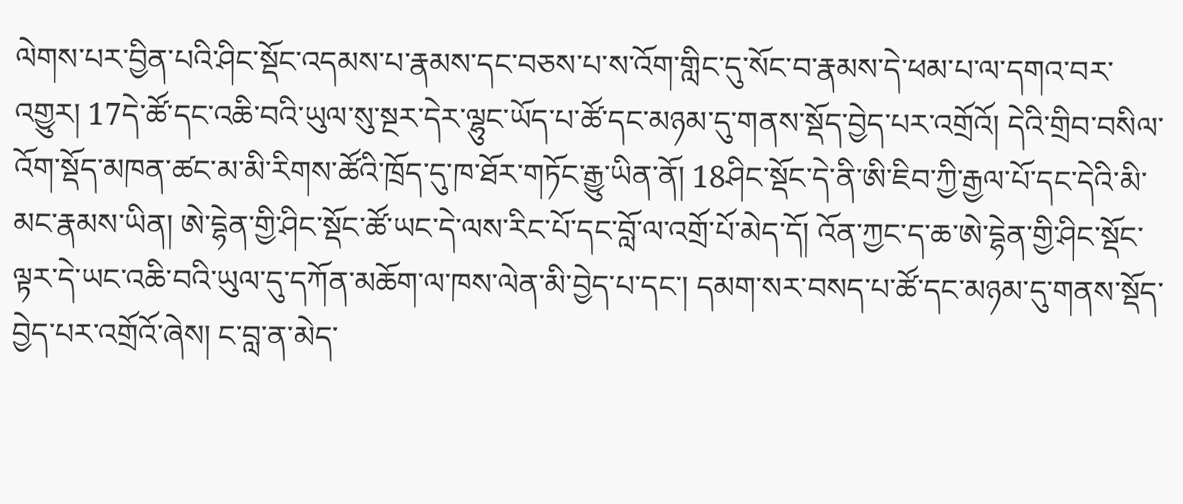ལེགས་པར་བྱིན་པའི་ཤིང་སྡོང་འདམས་པ་རྣམས་དང་བཅས་པ་ས་འོག་གླིང་དུ་སོང་བ་རྣམས་དེ་ཕམ་པ་ལ་དགའ་བར་འགྱུར། 17དེ་ཚོ་དང་འཆི་བའི་ཡུལ་སུ་སྔར་དེར་ལྷུང་ཡོད་པ་ཚོ་དང་མཉམ་དུ་གནས་སྡོད་བྱེད་པར་འགྲོའོ། དེའི་གྲིབ་བསིལ་འོག་སྡོད་མཁན་ཚང་མ་མི་རིགས་ཚོའི་ཁྲོད་དུ་ཁ་ཐོར་གཏོང་རྒྱུ་ཡིན་ནོ། 18ཤིང་སྡོང་དེ་ནི་ཨི་ཇིབ་ཀྱི་རྒྱལ་པོ་དང་དེའི་མི་མང་རྣམས་ཡིན། ཨེ་དྷེན་གྱི་ཤིང་སྡོང་ཚོ་ཡང་དེ་ལས་རིང་པོ་དང་བློ་ལ་འགྲོ་པོ་མེད་དོ། འོན་ཀྱང་ད་ཆ་ཨེ་དྷེན་གྱི་ཤིང་སྡོང་ལྟར་དེ་ཡང་འཆི་བའི་ཡུལ་དུ་དཀོན་མཆོག་ལ་ཁས་ལེན་མི་བྱེད་པ་དང་། དམག་སར་བསད་པ་ཚོ་དང་མཉམ་དུ་གནས་སྡོད་བྱེད་པར་འགྲོའོ་ཞེས། ང་བླ་ན་མེད་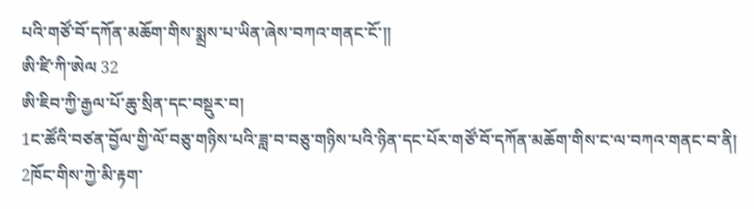པའི་གཙོ་བོ་དཀོན་མཆོག་གིས་སྨྲས་པ་ཡིན་ཞེས་བཀའ་གནང་ངོ་༎
ཨི་ཛི་ཀི་ཨེལ 32
ཨི་ཇིབ་ཀྱི་རྒྱལ་པོ་ཆུ་སྲིན་དང་བསྡུར་བ།
1ང་ཚོའི་བཙན་བྱོལ་གྱི་ལོ་བཅུ་གཉིས་པའི་ཟླ་བ་བཅུ་གཉིས་པའི་ཉིན་དང་པོར་གཙོ་བོ་དཀོན་མཆོག་གིས་ང་ལ་བཀའ་གནང་བ་ནི། 2ཁོང་གིས་ཀྱེ་མི་རྟག་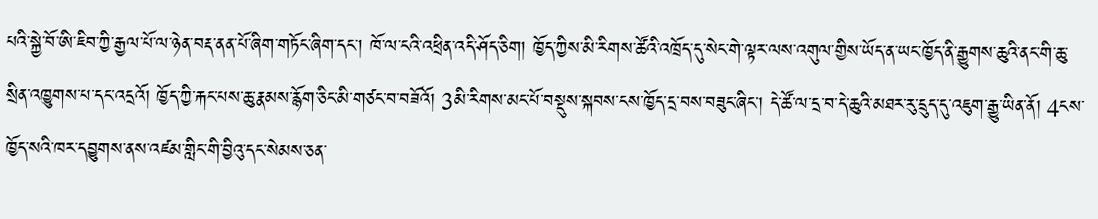པའི་སྐྱེ་བོ་ཨི་ཇིབ་ཀྱི་རྒྱལ་པོ་ལ་ཉེན་བརྡ་ནན་པོ་ཞིག་གཏོང་ཞིག་དང་། ཁོ་ལ་ངའི་འཕྲིན་འདི་ཤོད་ཅིག། ཁྱོད་ཀྱིས་མི་རིགས་ཚོའི་འཁྲོད་དུ་སེང་གེ་ལྟར་ལས་འགུལ་གྱིས་ཡོད་ན་ཡང་ཁྱོད་ནི་རྒྱུགས་ཆུའི་ནང་གི་ཆུ་སྲིན་འཁྱུགས་པ་དང་འདྲའོ། ཁྱོད་ཀྱི་རྐང་པས་ཆུ་རྣམས་རྙོག་ཅིང་མི་གཙང་བ་བཟོའོ། 3མི་རིགས་མང་པོ་བསྡུས་སྐབས་ངས་ཁྱོད་དྲ་བས་བཟུང་ཞིང་། དེ་ཚོ་ལ་དྲ་བ་དེ་ཆུའི་མཐར་རུ་དྲུད་དུ་འཇུག་རྒྱུ་ཡིན་ནོ། 4ངས་ཁྱོད་སའི་ཁར་དབྱུགས་ནས་འཛམ་གླིང་གི་བྱིའུ་དང་སེམས་ཅན་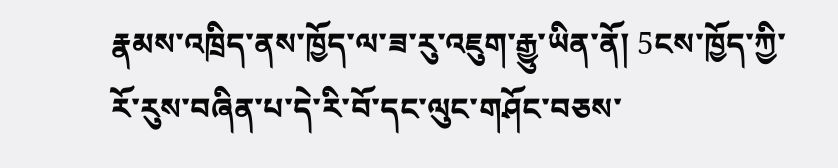རྣམས་འཁྲིད་ནས་ཁྱོད་ལ་ཟ་རུ་འཇུག་རྒྱུ་ཡིན་ནོ། 5ངས་ཁྱོད་ཀྱི་རོ་རུས་བཞིན་པ་དེ་རི་བོ་དང་ལུང་གཤོང་བཅས་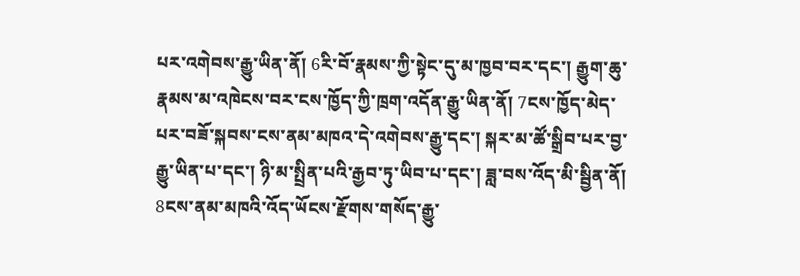པར་འགེབས་རྒྱུ་ཡིན་ནོ། 6རི་བོ་རྣམས་ཀྱི་སྟེང་དུ་མ་ཁྱབ་བར་དང་། རྒྱུག་ཆུ་རྣམས་མ་འཁེངས་བར་ངས་ཁྱོད་ཀྱི་ཁྲག་འདོན་རྒྱུ་ཡིན་ནོ། 7ངས་ཁྱོད་མེད་པར་བཟོ་སྐབས་ངས་ནམ་མཁའ་དེ་འགེབས་རྒྱུ་དང་། སྐར་མ་ཚོ་སྒྲིབ་པར་བྱ་རྒྱུ་ཡིན་པ་དང་། ཉི་མ་སྤྲིན་པའི་རྒྱབ་ཏུ་ཡིབ་པ་དང་། ཟླ་བས་འོད་མི་སྦྱིན་ནོ། 8ངས་ནམ་མཁའི་འོད་ཡོངས་རྫོགས་གསོད་རྒྱུ་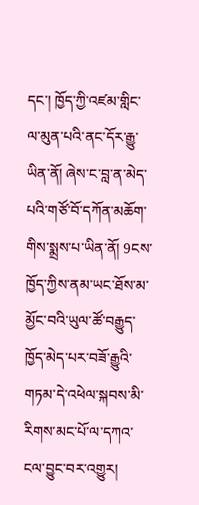དང་། ཁྱོད་ཀྱི་འཛམ་གླིང་ལ་མུན་པའི་ནང་དོར་རྒྱུ་ཡིན་ནོ། ཞེས་ང་བླ་ན་མེད་པའི་གཙོ་བོ་དཀོན་མཆོག་གིས་སྨྲས་པ་ཡིན་ནོ། 9ངས་ཁྱོད་ཀྱིས་ནམ་ཡང་ཐོས་མ་མྱོང་བའི་ཡུལ་ཚོ་བརྒྱུད་ཁྱོད་མེད་པར་བཟོ་རྒྱུའི་གཏམ་དེ་འཕེལ་སྐབས་མི་རིགས་མང་པོ་ལ་དཀའ་ངལ་བྱུང་བར་འགྱུར།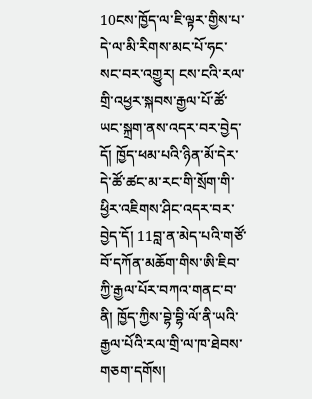10ངས་ཁྱོད་ལ་ཇི་ལྟར་གྱིས་པ་དེ་ལ་མི་རིགས་མང་པོ་ཧང་སང་བར་འགྱུར། ངས་ངའི་རལ་གྲི་འཕྱར་སྐབས་རྒྱལ་པོ་ཚོ་ཡང་སྐྲག་ནས་འདར་བར་བྱེད་དོ། ཁྱོད་ཕམ་པའི་ཉིན་མོ་དེར་དེ་ཚོ་ཚང་མ་རང་གི་སྲོག་གི་ཕྱིར་འཇིགས་ཤིང་འདར་བར་བྱེད་དོ། 11བླ་ན་མེད་པའི་གཙོ་བོ་དཀོན་མཆོག་གིས་ཨི་ཇིབ་ཀྱི་རྒྱལ་པོར་བཀའ་གནང་བ་ནི། ཁྱོད་ཀྱིས་བྷེ་བྷི་ལོ་ནི་ཡའི་རྒྱལ་པོའི་རལ་གྲི་ལ་ཁ་ཐེབས་གཅག་དགོས།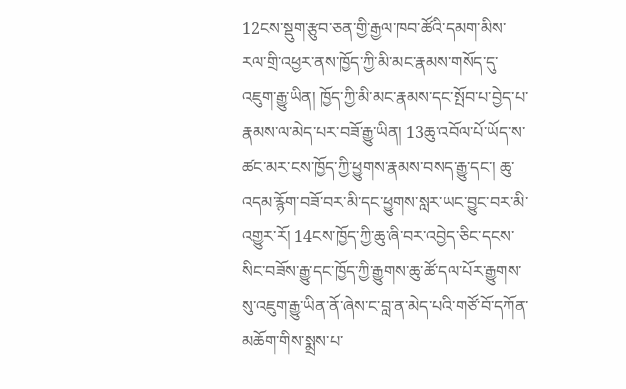12ངས་སྡུག་རྩུབ་ཅན་གྱི་རྒྱལ་ཁབ་ཚོའི་དམག་མིས་རལ་གྲི་འཕྱར་ནས་ཁྱོད་ཀྱི་མི་མང་རྣམས་གསོད་དུ་འཇུག་རྒྱུ་ཡིན། ཁྱོད་ཀྱི་མི་མང་རྣམས་དང་སྤོབ་པ་བྱེད་པ་རྣམས་ལ་མེད་པར་བཟོ་རྒྱུ་ཡིན། 13ཆུ་འབོལ་པོ་ཡོད་ས་ཚང་མར་ངས་ཁྱོད་ཀྱི་ཕྱུགས་རྣམས་བསད་རྒྱུ་དང་། ཆུ་འདམ་རྙོག་བཟོ་བར་མི་དང་ཕྱུགས་སླར་ཡང་བྱུང་བར་མི་འགྱུར་རོ། 14ངས་ཁྱོད་ཀྱི་ཆུ་ཞི་བར་འབྱེད་ཅིང་དངས་སིང་བཟོས་རྒྱུ་དང་ཁྱོད་ཀྱི་རྒྱུགས་ཆུ་ཚོ་དལ་པོར་རྒྱུགས་སུ་འཇུག་རྒྱུ་ཡིན་ནོ་ཞེས་ང་བླ་ན་མེད་པའི་གཙོ་བོ་དཀོན་མཆོག་གིས་སྨྲས་པ་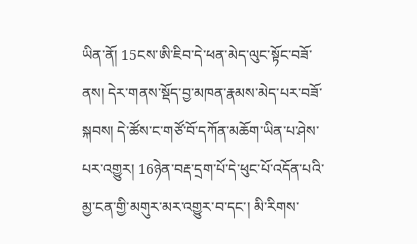ཡིན་ནོ། 15ངས་ཨི་ཇིབ་དེ་ཕན་མེད་ལུང་སྟོང་བཟོ་ནས། དེར་གནས་སྡོད་བྱ་མཁན་རྣམས་མེད་པར་བཟོ་སྐབས། དེ་ཚོས་ང་གཙོ་བོ་དཀོན་མཆོག་ཡིན་པ་ཤེས་པར་འགྱུར། 16ཉེན་བརྡ་དྲག་པོ་དེ་ཕུང་པོ་འདོན་པའི་མྱ་ངན་གྱི་མགུར་མར་འགྱུར་བ་དང་། མི་རིགས་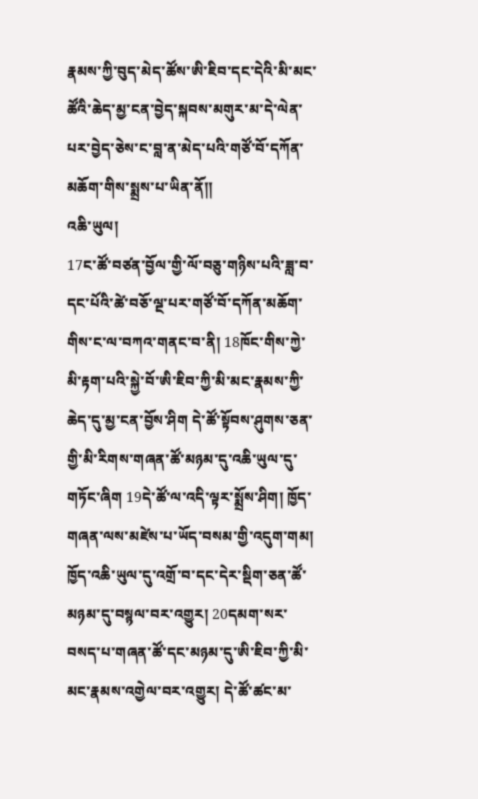རྣམས་ཀྱི་བུད་མེད་ཚོས་ཨི་ཇིབ་དང་དེའི་མི་མང་ཚོའི་ཆེད་མྱ་ངན་བྱེད་སྐབས་མགུར་མ་དེ་ལེན་པར་བྱེད་ཅེས་ང་བླ་ན་མེད་པའི་གཙོ་བོ་དཀོན་མཆོག་གིས་སྨྲས་པ་ཡིན་ནོ༎
འཆི་ཡུལ།
17ང་ཚོ་བཙན་བྱོལ་གྱི་ལོ་བཅུ་གཉིས་པའི་ཟླ་བ་དང་པོའི་ཚེ་བཅོ་ལྔ་པར་གཙོ་བོ་དཀོན་མཆོག་གིས་ང་ལ་བཀའ་གནང་བ་ནི། 18ཁོང་གིས་ཀྱེ་མི་རྟག་པའི་སྐྱེ་བོ་ཨི་ཇིབ་ཀྱི་མི་མང་རྣམས་ཀྱི་ཆེད་དུ་མྱ་ངན་བྱོས་ཤིག དེ་ཚོ་སྟོབས་ཤུགས་ཅན་གྱི་མི་རིགས་གཞན་ཚོ་མཉམ་དུ་འཆི་ཡུལ་དུ་གཏོང་ཞིག 19དེ་ཚོ་ལ་འདི་ལྟར་སྨྲོས་ཤིག། ཁྱོད་གཞན་ལས་མཛེས་པ་ཡོད་བསམ་གྱི་འདུག་གམ། ཁྱོད་འཆི་ཡུལ་དུ་འགྲོ་བ་དང་དེར་སྡིག་ཅན་ཚོ་མཉམ་དུ་བསྙལ་བར་འགྱུར། 20དམག་སར་བསད་པ་གཞན་ཚོ་དང་མཉམ་དུ་ཨི་ཇིབ་ཀྱི་མི་མང་རྣམས་འགྱེལ་བར་འགྱུར། དེ་ཚོ་ཚང་མ་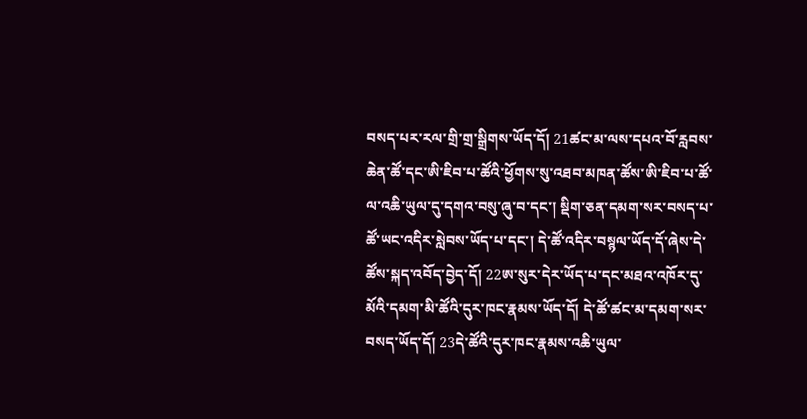བསད་པར་རལ་གྲི་གྲ་སྒྲིགས་ཡོད་དོ། 21ཚང་མ་ལས་དཔའ་བོ་རླབས་ཆེན་ཚོ་དང་ཨི་ཇིབ་པ་ཚོའི་ཕྱོགས་སུ་འཐབ་མཁན་ཚོས་ཨི་ཇིབ་པ་ཚོ་ལ་འཆི་ཡུལ་དུ་དགའ་བསུ་ཞུ་བ་དང་། སྡིག་ཅན་དམག་སར་བསད་པ་ཚོ་ཡང་འདིར་སླེབས་ཡོད་པ་དང་། དེ་ཚོ་འདིར་བསྙལ་ཡོད་དོ་ཞེས་དེ་ཚོས་སྐད་འབོད་བྱེད་དོ། 22ཨ་སུར་དེར་ཡོད་པ་དང་མཐའ་འཁོར་དུ་མོའི་དམག་མི་ཚོའི་དུར་ཁང་རྣམས་ཡོད་དོ། དེ་ཚོ་ཚང་མ་དམག་སར་བསད་ཡོད་དོ། 23དེ་ཚོའི་དུར་ཁང་རྣམས་འཆི་ཡུལ་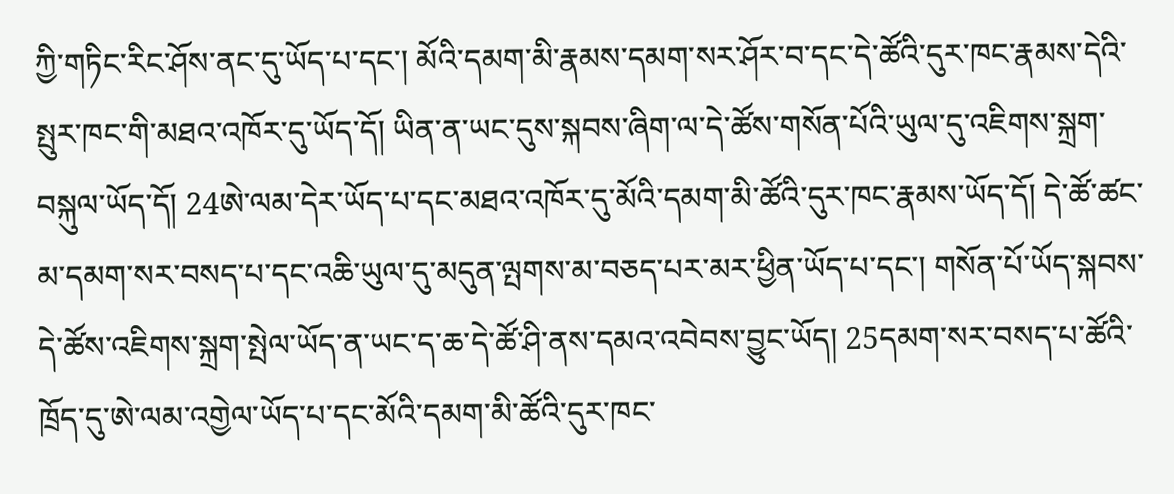ཀྱི་གཏིང་རིང་ཤོས་ནང་དུ་ཡོད་པ་དང་། མོའི་དམག་མི་རྣམས་དམག་སར་ཤོར་བ་དང་དེ་ཚོའི་དུར་ཁང་རྣམས་དེའི་སྤུར་ཁང་གི་མཐའ་འཁོར་དུ་ཡོད་དོ། ཡིན་ན་ཡང་དུས་སྐབས་ཞིག་ལ་དེ་ཚོས་གསོན་པོའི་ཡུལ་དུ་འཇིགས་སྐྲག་བསྐུལ་ཡོད་དོ། 24ཨེ་ལམ་དེར་ཡོད་པ་དང་མཐའ་འཁོར་དུ་མོའི་དམག་མི་ཚོའི་དུར་ཁང་རྣམས་ཡོད་དོ། དེ་ཚོ་ཚང་མ་དམག་སར་བསད་པ་དང་འཆི་ཡུལ་དུ་མདུན་ལྤགས་མ་བཅད་པར་མར་ཕྱིན་ཡོད་པ་དང་། གསོན་པོ་ཡོད་སྐབས་དེ་ཚོས་འཇིགས་སྐྲག་སྤེལ་ཡོད་ན་ཡང་ད་ཆ་དེ་ཚོ་ཤི་ནས་དམའ་འབེབས་བྱུང་ཡོད། 25དམག་སར་བསད་པ་ཚོའི་ཁྲོད་དུ་ཨེ་ལམ་འགྱེལ་ཡོད་པ་དང་མོའི་དམག་མི་ཚོའི་དུར་ཁང་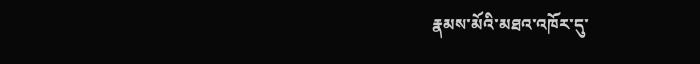རྣམས་མོའི་མཐའ་འཁོར་དུ་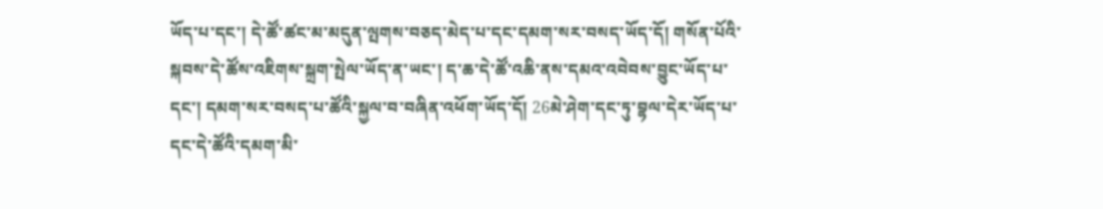ཡོད་པ་དང་། དེ་ཚོ་ཚང་མ་མདུན་ལྤགས་བཅད་མེད་པ་དང་དམག་སར་བསད་ཡོད་དོ། གསོན་པོའི་སྐབས་དེ་ཚོས་འཇིགས་སྐྲག་སྤེལ་ཡོད་ན་ཡང་། ད་ཆ་དེ་ཚོ་འཆི་ནས་དམའ་འབེབས་བྱུང་ཡོད་པ་དང་། དམག་སར་བསད་པ་ཚོའི་སྐྱལ་བ་བཞིན་འཕོག་ཡོད་དོ། 26མེ་ཤེག་དང་ཏུ་བྷལ་དེར་ཡོད་པ་དང་དེ་ཚོའི་དམག་མི་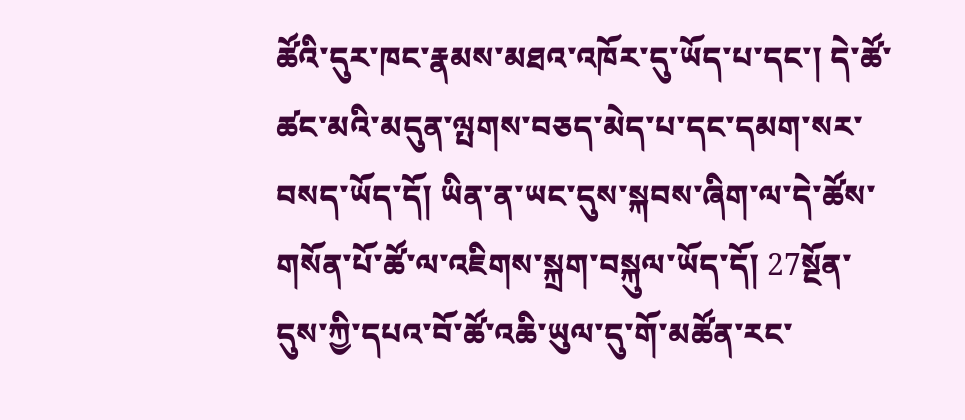ཚོའི་དུར་ཁང་རྣམས་མཐའ་འཁོར་དུ་ཡོད་པ་དང་། དེ་ཚོ་ཚང་མའི་མདུན་ལྤགས་བཅད་མེད་པ་དང་དམག་སར་བསད་ཡོད་དོ། ཡིན་ན་ཡང་དུས་སྐབས་ཞིག་ལ་དེ་ཚོས་གསོན་པོ་ཚོ་ལ་འཇིགས་སྐྲག་བསྐུལ་ཡོད་དོ། 27སྔོན་དུས་ཀྱི་དཔའ་བོ་ཚོ་འཆི་ཡུལ་དུ་གོ་མཚོན་རང་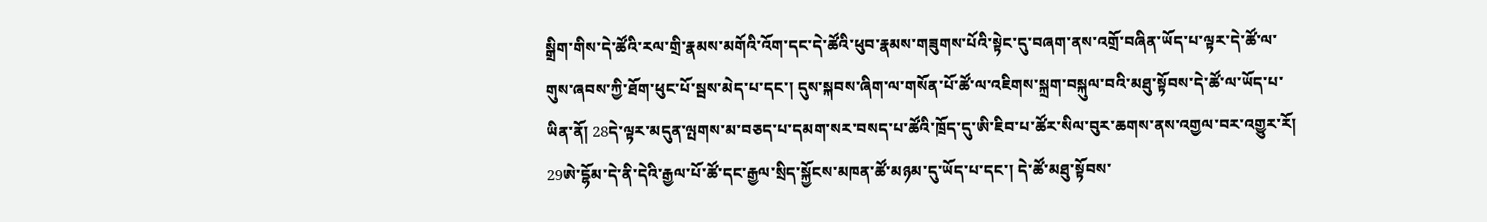སྒྲིག་གིས་དེ་ཚོའི་རལ་གྲི་རྣམས་མགོའི་འོག་དང་དེ་ཚོའི་ཕུབ་རྣམས་གཟུགས་པོའི་སྟེང་དུ་བཞག་ནས་འགྲོ་བཞིན་ཡོད་པ་ལྟར་དེ་ཚོ་ལ་གུས་ཞབས་ཀྱི་ཐོག་ཕུང་པོ་སྦས་མེད་པ་དང་། དུས་སྐབས་ཞིག་ལ་གསོན་པོ་ཚོ་ལ་འཇིགས་སྐྲག་བསྐུལ་བའི་མཐུ་སྟོབས་དེ་ཚོ་ལ་ཡོད་པ་ཡིན་ནོ། 28དེ་ལྟར་མདུན་ལྤགས་མ་བཅད་པ་དམག་སར་བསད་པ་ཚོའི་ཁྲོད་དུ་ཨི་ཇིབ་པ་ཚོར་སིལ་བུར་ཆགས་ནས་འགྱལ་བར་འགྱུར་རོ། 29ཨེ་དྷོམ་དེ་ནི་དེའི་རྒྱལ་པོ་ཚོ་དང་རྒྱལ་སྲིད་སྐྱོངས་མཁན་ཚོ་མཉམ་དུ་ཡོད་པ་དང་། དེ་ཚོ་མཐུ་སྟོབས་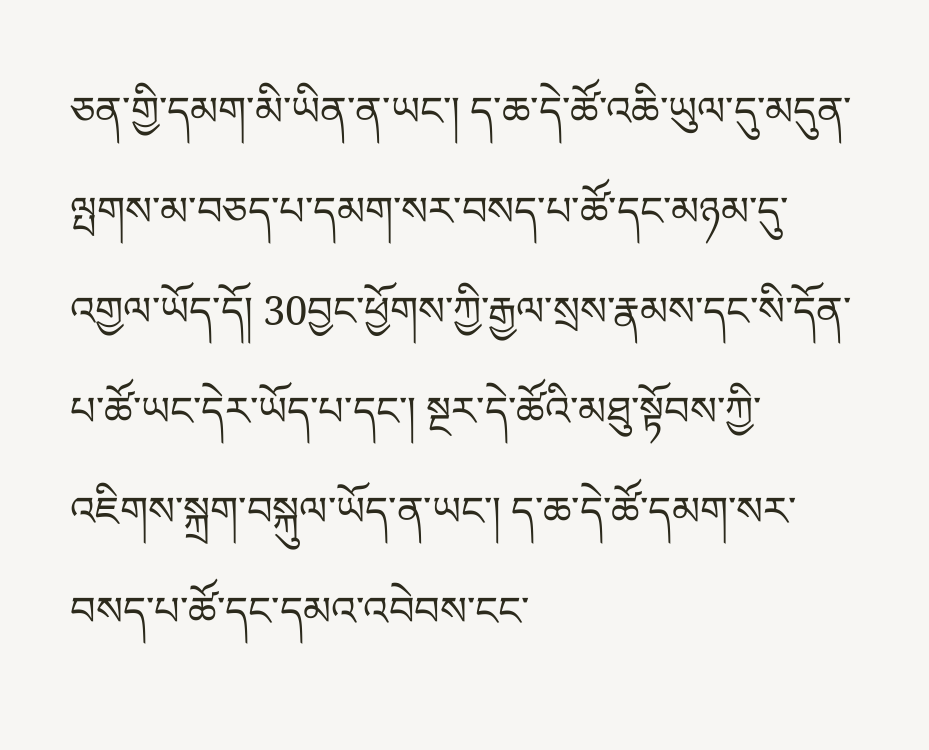ཅན་གྱི་དམག་མི་ཡིན་ན་ཡང་། ད་ཆ་དེ་ཚོ་འཆི་ཡུལ་དུ་མདུན་ལྤགས་མ་བཅད་པ་དམག་སར་བསད་པ་ཚོ་དང་མཉམ་དུ་འགྱལ་ཡོད་དོ། 30བྱང་ཕྱོགས་ཀྱི་རྒྱལ་སྲས་རྣམས་དང་སི་དོན་པ་ཚོ་ཡང་དེར་ཡོད་པ་དང་། སྔར་དེ་ཚོའི་མཐུ་སྟོབས་ཀྱི་འཇིགས་སྐྲག་བསྐུལ་ཡོད་ན་ཡང་། ད་ཆ་དེ་ཚོ་དམག་སར་བསད་པ་ཚོ་དང་དམའ་འབེབས་ངང་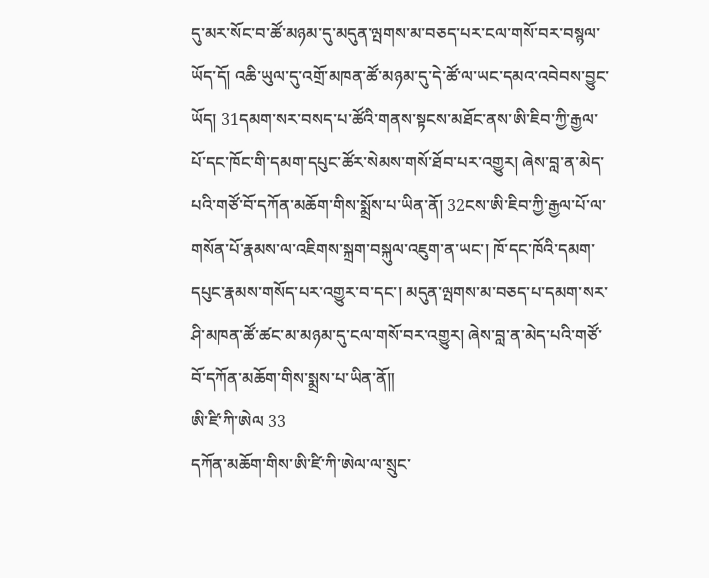དུ་མར་སོང་བ་ཚོ་མཉམ་དུ་མདུན་ལྤགས་མ་བཅད་པར་ངལ་གསོ་བར་བསྙལ་ཡོད་དོ། འཆི་ཡུལ་དུ་འགྲོ་མཁན་ཚོ་མཉམ་དུ་དེ་ཚོ་ལ་ཡང་དམའ་འབེབས་བྱུང་ཡོད། 31དམག་སར་བསད་པ་ཚོའི་གནས་སྟངས་མཐོང་ནས་ཨི་ཇིབ་ཀྱི་རྒྱལ་པོ་དང་ཁོང་གི་དམག་དཔུང་ཚོར་སེམས་གསོ་ཐོབ་པར་འགྱུར། ཞེས་བླ་ན་མེད་པའི་གཙོ་བོ་དཀོན་མཆོག་གིས་སྨྲོས་པ་ཡིན་ནོ། 32ངས་ཨི་ཇིབ་ཀྱི་རྒྱལ་པོ་ལ་གསོན་པོ་རྣམས་ལ་འཇིགས་སྐྲག་བསྐུལ་འཇུག་ན་ཡང་། ཁོ་དང་ཁོའི་དམག་དཔུང་རྣམས་གསོད་པར་འགྱུར་བ་དང་། མདུན་ལྤགས་མ་བཅད་པ་དམག་སར་ཤི་མཁན་ཚོ་ཚང་མ་མཉམ་དུ་ངལ་གསོ་བར་འགྱུར། ཞེས་བླ་ན་མེད་པའི་གཙོ་བོ་དཀོན་མཆོག་གིས་སྨྲས་པ་ཡིན་ནོ༎
ཨི་ཛི་ཀི་ཨེལ 33
དཀོན་མཆོག་གིས་ཨི་ཛི་ཀི་ཨེལ་ལ་སྲུང་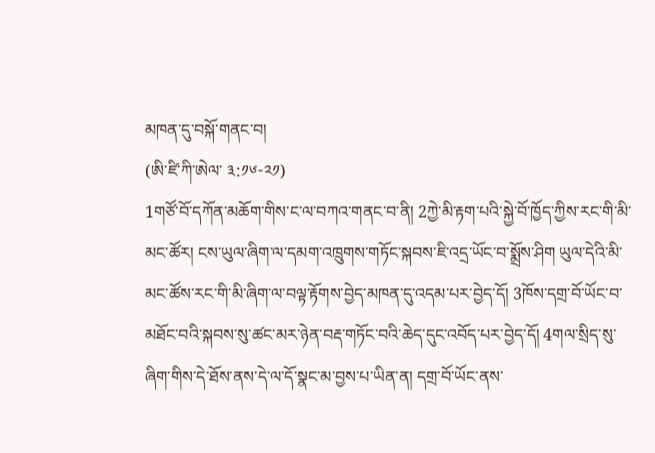མཁན་དུ་བསྐོ་གནང་བ།
(ཨི་ཛི་ཀི་ཨེལ་ ༣:༡༦-༢༡)
1གཙོ་བོ་དཀོན་མཆོག་གིས་ང་ལ་བཀའ་གནང་བ་ནི། 2ཀྱེ་མི་རྟག་པའི་སྐྱེ་བོ་ཁྱོད་ཀྱིས་རང་གི་མི་མང་ཚོར། ངས་ཡུལ་ཞིག་ལ་དམག་འཁྲུགས་གཏོང་སྐབས་ཇི་འདྲ་ཡོང་བ་སྨྲོས་ཤིག ཡུལ་དེའི་མི་མང་ཚོས་རང་གི་མི་ཞིག་ལ་བལྟ་རྟོགས་བྱེད་མཁན་དུ་འདམ་པར་བྱེད་དོ། 3ཁོས་དགྲ་བོ་ཡོང་བ་མཐོང་བའི་སྐབས་སུ་ཚང་མར་ཉེན་བརྡ་གཏོང་བའི་ཆེད་དུང་འབོད་པར་བྱེད་དོ། 4གལ་སྲིད་སུ་ཞིག་གིས་དེ་ཐོས་ནས་དེ་ལ་དོ་སྣང་མ་བྱས་པ་ཡིན་ན། དགྲ་བོ་ཡོང་ནས་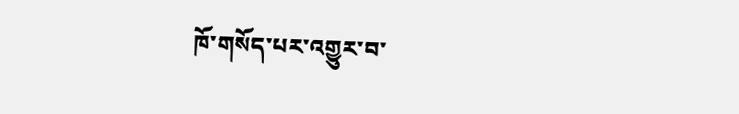ཁོ་གསོད་པར་འགྱུར་བ་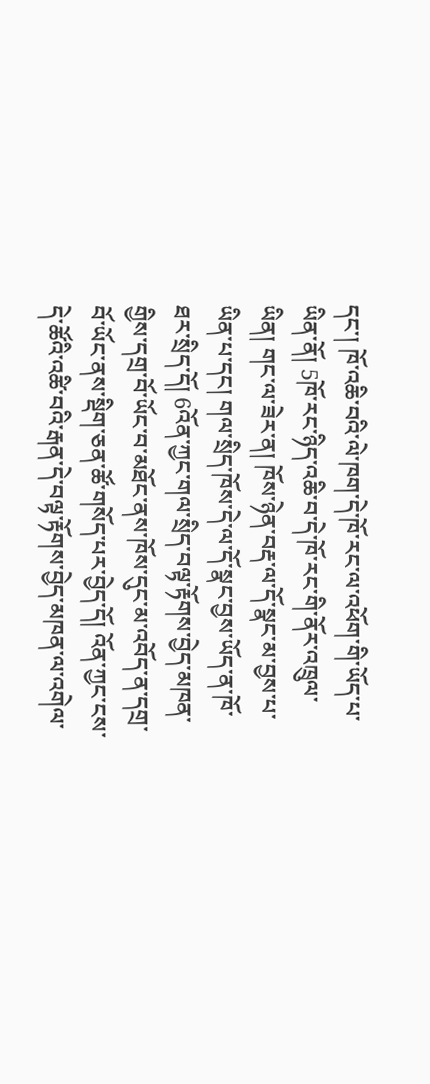དང་། ཁོ་འཆི་བའི་ལེ་ཁག་དེ་ཁོ་རང་ལ་འཕོག་གི་ཡོད་པ་ཡིན་ནོ། 5ཁོ་རང་ཉིད་འཆི་བ་དེ་ཁོ་རང་གི་ནོར་འཁྲུལ་ཡིན། གང་ལ་ཟེར་ན། ཁོས་ཉེན་བརྡ་ལ་དོ་སྣང་མ་བྱས་པ་ཡིན་པ་དང། གལ་སྲིད་ཁོས་དེ་ལ་དོ་སྣང་བྱས་ཡོད་ན་ཁོ་ཐར་སྲིད་དོ། 6འོན་ཀྱང་གལ་སྲིད་བལྟ་རྟོགས་བྱེད་མཁན་གྱིས་དགྲ་བོ་ཡོང་བ་མཐོང་ནས་ཁོས་དུང་མ་འབོད་ན་དགྲ་བོ་ཡོང་ནས་སྡིག་ཅན་ཚོ་གསོད་པར་བྱེད་དོ། འོན་ཀྱང་ངས་དེ་ཚོའི་འཚི་བའི་རྒན་དེ་བལྟ་རྟོགས་བྱེད་མཁན་ལ་འགེལ་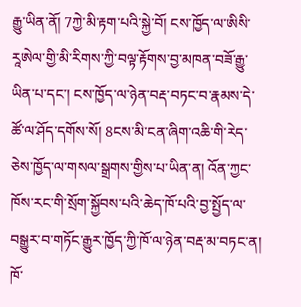རྒྱུ་ཡིན་ནོ། 7ཀྱེ་མི་རྟག་པའི་སྐྱེ་བོ། ངས་ཁྱོད་ལ་ཨིསི་རཱཨེལ་གྱི་མི་རིགས་ཀྱི་བལྟ་རྟོགས་བྱ་མཁན་བཟོ་རྒྱུ་ཡིན་པ་དང་། ངས་ཁྱོད་ལ་ཉེན་བརྡ་བཏང་བ་རྣམས་དེ་ཚོ་ལ་ཤོད་དགོས་སོ། 8ངས་མི་ངན་ཞིག་འཆི་གི་རེད་ཅེས་ཁྱོད་ལ་གསལ་སྒྲགས་གྱིས་པ་ཡིན་ན། འོན་ཀྱང་ཁོས་རང་གི་སྲོག་སྐྱོབས་པའི་ཆེད་ཁོ་པའི་བྱ་སྤྱོད་ལ་བསྒྱུར་བ་གཏོང་རྒྱུར་ཁྱོད་ཀྱི་ཁོ་ལ་ཉེན་བརྡ་མ་བཏང་ན། ཁོ་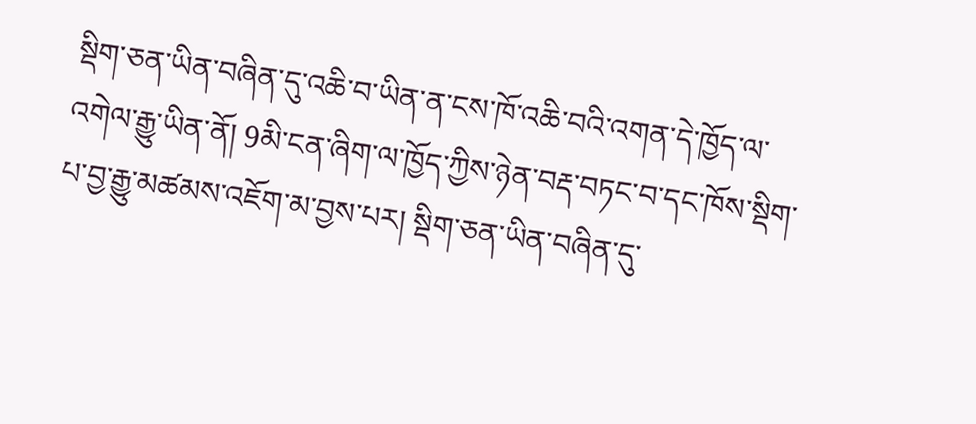སྡིག་ཅན་ཡིན་བཞིན་དུ་འཆི་བ་ཡིན་ན་ངས་ཁོ་འཆི་བའི་འགན་དེ་ཁྱོད་ལ་འགེལ་རྒྱུ་ཡིན་ནོ། 9མི་ངན་ཞིག་ལ་ཁྱོད་ཀྱིས་ཉེན་བརྡ་བཏང་བ་དང་ཁོས་སྡིག་པ་བྱ་རྒྱུ་མཚམས་འཇོག་མ་བྱས་པར། སྡིག་ཅན་ཡིན་བཞིན་དུ་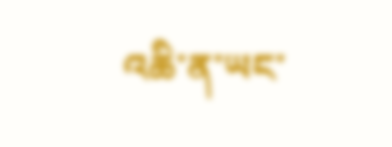འཆི་ན་ཡང་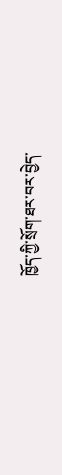ཁྱོད་ཀྱི་སྲོག་ཐར་བར་བྱེད་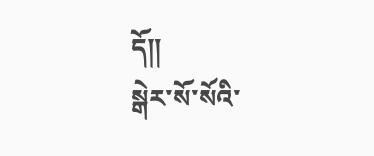དོ༎
སྒེར་སོ་སོའི་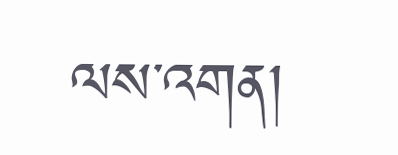ལས་འགན།